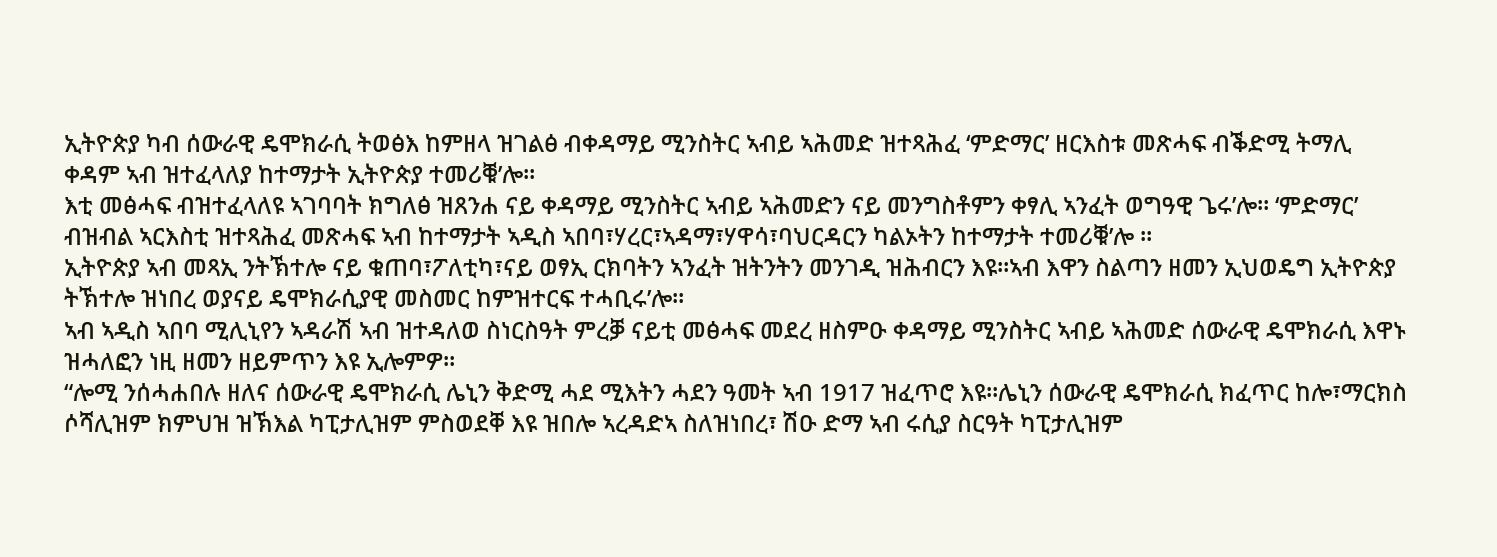ኢትዮጵያ ካብ ሰውራዊ ዴሞክራሲ ትወፅእ ከምዘላ ዝገልፅ ብቀዳማይ ሚንስትር ኣብይ ኣሕመድ ዝተጻሕፈ ‘ምድማር’ ዘርእስቱ መጽሓፍ ብቕድሚ ትማሊ ቀዳም ኣብ ዝተፈላለያ ከተማታት ኢትዮጵያ ተመሪቑ’ሎ።
እቲ መፅሓፍ ብዝተፈላለዩ ኣገባባት ክግለፅ ዝጸንሐ ናይ ቀዳማይ ሚንስትር ኣብይ ኣሕመድን ናይ መንግስቶምን ቀፃሊ ኣንፈት ወግዓዊ ጌሩ’ሎ። ‘ምድማር’ ብዝብል ኣርእስቲ ዝተጻሕፈ መጽሓፍ ኣብ ከተማታት ኣዲስ ኣበባ፣ሃረር፣ኣዳማ፣ሃዋሳ፣ባህርዳርን ካልኦትን ከተማታት ተመሪቑ’ሎ ።
ኢትዮጵያ ኣብ መጻኢ ንትኽተሎ ናይ ቁጠባ፣ፖለቲካ፣ናይ ወፃኢ ርክባትን ኣንፈት ዝትንትን መንገዲ ዝሕብርን እዩ።ኣብ እዋን ስልጣን ዘመን ኢህወዴግ ኢትዮጵያ ትኽተሎ ዝነበረ ወያናይ ዴሞክራሲያዊ መስመር ከምዝተርፍ ተሓቢሩ’ሎ።
ኣብ ኣዲስ ኣበባ ሚሊኒየን ኣዳራሽ ኣብ ዝተዳለወ ስነርስዓት ምረቓ ናይቲ መፅሓፍ መደረ ዘስምዑ ቀዳማይ ሚንስትር ኣብይ ኣሕመድ ሰውራዊ ዴሞክራሲ እዋኑ ዝሓለፎን ነዚ ዘመን ዘይምጥን እዩ ኢሎምዎ።
“ሎሚ ንሰሓሐበሉ ዘለና ሰውራዊ ዴሞክራሲ ሌኒን ቅድሚ ሓደ ሚእትን ሓደን ዓመት ኣብ 1917 ዝፈጥሮ እዩ።ሌኒን ሰውራዊ ዴሞክራሲ ክፈጥር ከሎ፣ማርክስ ሶሻሊዝም ክምህዝ ዝኽእል ካፒታሊዝም ምስወደቐ እዩ ዝበሎ ኣረዳድኣ ስለዝነበረ፣ ሽዑ ድማ ኣብ ሩሲያ ስርዓት ካፒታሊዝም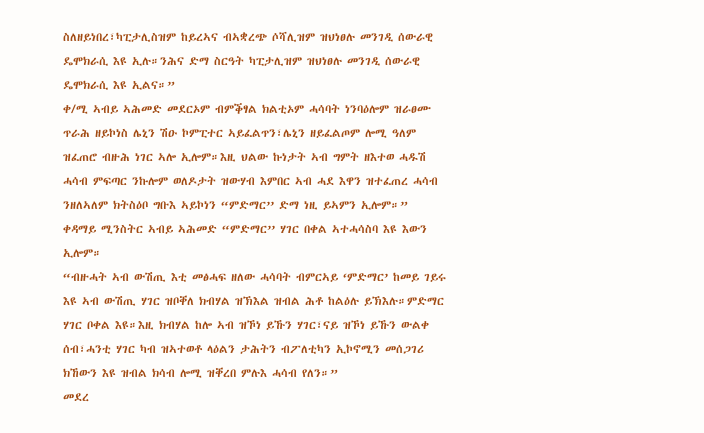ስለዘይነበረ፣ካፒታሊስዝም ከይረኣና ብኣቋረጭ ሶሻሊዝም ዝህነፀሉ መንገዲ ሰውራዊ ዴሞክራሲ እዩ ኢሉ።ንሕና ድማ ስርዓት ካፒታሊዝም ዝህነፀሉ መንገዲ ሰውራዊ ዴሞክራሲ እዩ ኢልና።”
ቀ/ሚ ኣብይ ኣሕመድ መደርኦም ብምቕፃል ክልቲኦም ሓሳባት ነንባዕሎም ዝራፀሙ ጥራሕ ዘይኮነስ ሌኒን ሽዑ ኮምፒተር ኣይፈልጥን፣ሌኒን ዘይፈልጦም ሎሚ ዓለም ዝፈጠሮ ብዙሕ ነገር ኣሎ ኢሎም።እዚ ህልው ኩነታት ኣብ ግምት ዘእተወ ሓዱሽ ሓሳብ ምፍጣር ንኩሎም ወለዶታት ዝውሃብ እምበር ኣብ ሓደ እዋን ዝተፈጠረ ሓሳብ ንዘለኣለም ክትስዕቦ ግቡእ ኣይኮነን “ምድማር’’ ድማ ነዚ ይኣምን ኢሎም።”
ቀዳማይ ሚንስትር ኣብይ ኣሕመድ “ምድማር’’ ሃገር በቀል ኣተሓሳስባ እዩ እውን ኢሎም።
“ብዙሓት ኣብ ውሽጢ እቲ መፅሓፍ ዘለው ሓሳባት ብምርኣይ ‘ምድማር’ ከመይ ገይሩ እዩ ኣብ ውሽጢ ሃገር ዝቦቐለ ክብሃል ዝኽእል ዝብል ሕቶ ከልዕሉ ይኽእሉ።ምድማር ሃገር ቦቀል እዩ።እዚ ክብሃል ከሎ ኣብ ዝኾነ ይኹን ሃገር፣ናይ ዝኾነ ይኹን ውልቀ ሰብ፣ሓንቲ ሃገር ካብ ዝኣተወቶ ላዕልን ታሕትን ብፖለቲካን ኢኮኖሚን መሰጋገሪ ክኸውን እዩ ዝብል ክሳብ ሎሚ ዝቐረበ ምሉእ ሓሳብ የለን።”
መደረ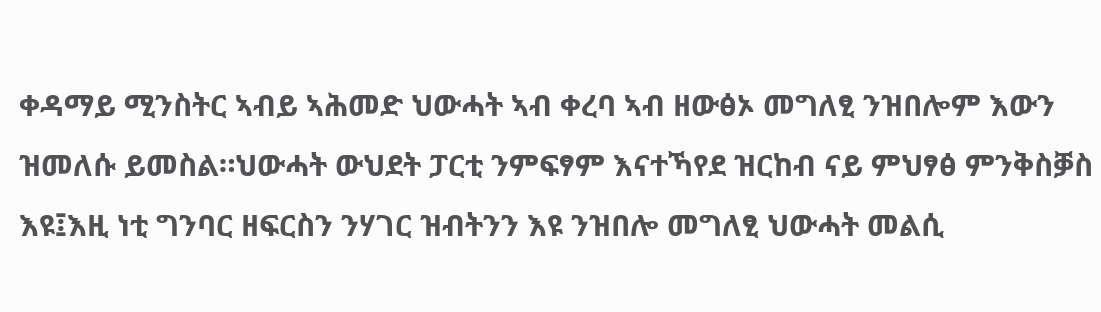ቀዳማይ ሚንስትር ኣብይ ኣሕመድ ህውሓት ኣብ ቀረባ ኣብ ዘውፅኦ መግለፂ ንዝበሎም እውን ዝመለሱ ይመስል።ህውሓት ውህደት ፓርቲ ንምፍፃም እናተኻየደ ዝርከብ ናይ ምህፃፅ ምንቅስቓስ እዩ፤እዚ ነቲ ግንባር ዘፍርስን ንሃገር ዝብትንን እዩ ንዝበሎ መግለፂ ህውሓት መልሲ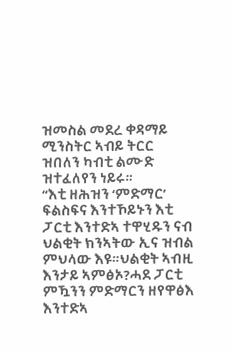ዝመስል መደረ ቀዳማይ ሚንስትር ኣብይ ትርር ዝበለን ካብቲ ልሙድ ዝተፈለየን ነይሩ።
“እቲ ዘሕዝን ‘ምድማር’ ፍልስፍና እንተኾይኑን እቲ ፓርቲ እንተድኣ ተዋሂዱን ናብ ህልቂት ክንኣትው ኢና ዝብል ምህላው እዩ።ህልቂት ኣብዚ እንታይ ኣምፅኦ?ሓደ ፓርቲ ምዃንን ምድማርን ዘየዋፅእ እንተድኣ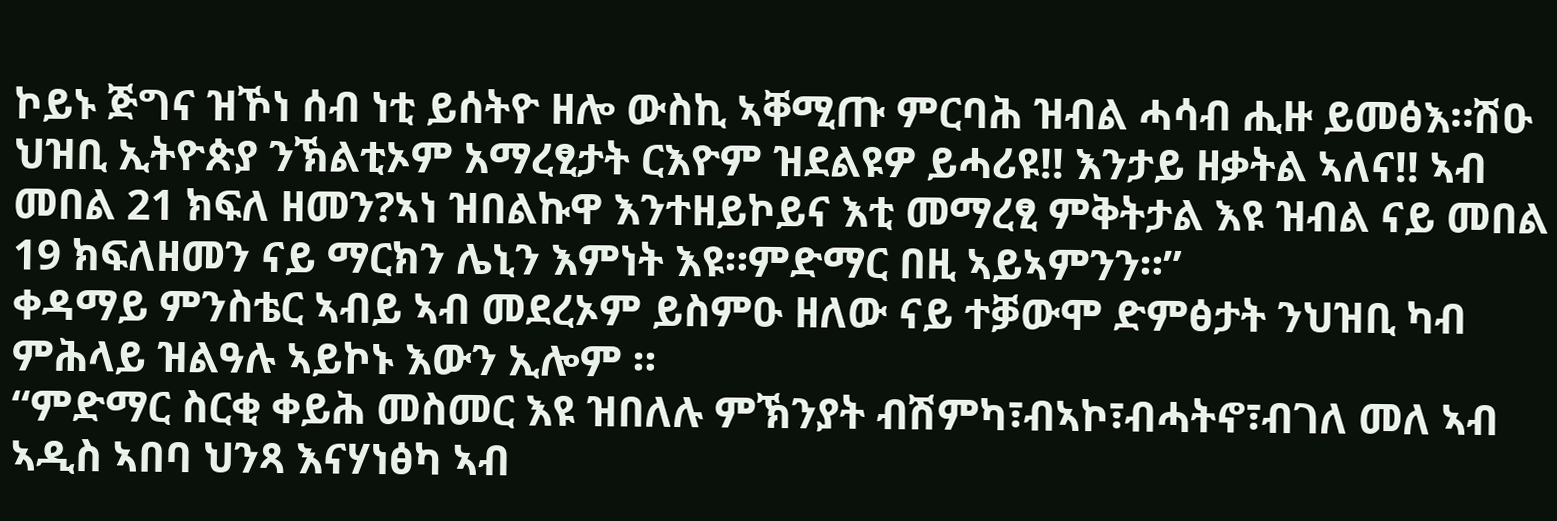ኮይኑ ጅግና ዝኾነ ሰብ ነቲ ይሰትዮ ዘሎ ውስኪ ኣቐሚጡ ምርባሕ ዝብል ሓሳብ ሒዙ ይመፅእ።ሽዑ ህዝቢ ኢትዮጵያ ንኽልቲኦም አማረፂታት ርእዮም ዝደልዩዎ ይሓሪዩ!! እንታይ ዘቃትል ኣለና!! ኣብ መበል 21 ክፍለ ዘመን?ኣነ ዝበልኩዋ እንተዘይኮይና እቲ መማረፂ ምቅትታል እዩ ዝብል ናይ መበል 19 ክፍለዘመን ናይ ማርክን ሌኒን እምነት እዩ።ምድማር በዚ ኣይኣምንን።”
ቀዳማይ ምንስቴር ኣብይ ኣብ መደረኦም ይስምዑ ዘለው ናይ ተቓውሞ ድምፅታት ንህዝቢ ካብ ምሕላይ ዝልዓሉ ኣይኮኑ እውን ኢሎም ።
“ምድማር ስርቂ ቀይሕ መስመር እዩ ዝበለሉ ምኽንያት ብሽምካ፣ብኣኮ፣ብሓትኖ፣ብገለ መለ ኣብ ኣዲስ ኣበባ ህንጻ እናሃነፅካ ኣብ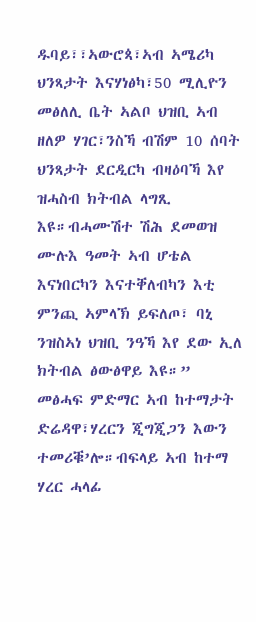ዱባይ፣፣ኣውሮጳ፣ኣብ ኣሜሪካ ህንጻታት እናሃነፅካ፣50 ሚሊዮን መፅለሊ ቤት ኣልቦ ህዝቢ ኣብ ዘለዎ ሃገር፣ንስኻ ብሽም 10 ሰባት ህንጻታት ደርዲርካ ብዛዕባኻ እየ ዝሓስብ ክትብል ላግጺ እዩ።ብሓሙሽተ ሽሕ ደመወዝ ሙሉእ ዓመት ኣብ ሆቴል እናነበርካን እናተቐለብካን እቲ ምንጪ ኣምላኽ ይፍለጦ፣ ባኒ ንዝስኣነ ህዝቢ ንዓኻ እየ ደው ኢለ ክትብል ፅውፅዋይ እዩ።”
መፅሓፍ ምድማር ኣብ ከተማታት ድሬዳዋ፣ሃረርን ጂግጂጋን እውን ተመሪቑ’ሎ።ብፍላይ ኣብ ከተማ ሃረር ሓላፊ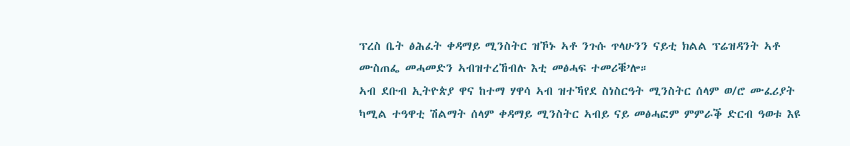ፕረስ ቤት ፅሕፈት ቀዳማይ ሚንስትር ዝኾኑ ኣቶ ንጉሱ ጥላሁንን ናይቲ ክልል ፕሬዝዳንት ኣቶ ሙስጠፌ መሓመድን ኣብዝተረኸብሉ እቲ መፅሓፍ ተመሪቑ’ሎ።
ኣብ ደቡብ ኢትዮጵያ ዋና ከተማ ሃዋሳ ኣብ ዝተኻየደ ስነስርዓት ሚንስትር ሰላም ወ/ሮ ሙፈሪያት ካሚል ተዓዋቲ ሽልማት ሰላም ቀዳማይ ሚንስትር ኣብይ ናይ መፅሓፎም ምምራቕ ድርብ ዓወቱ እዩ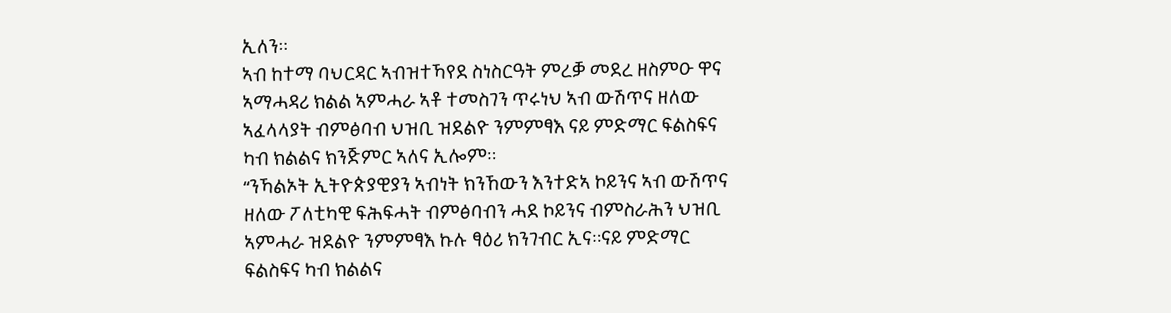ኢለን።
ኣብ ከተማ ባህርዳር ኣብዝተኻየደ ስነስርዓት ምረቓ መደረ ዘስምዑ ዋና ኣማሓዳሪ ክልል ኣምሓራ ኣቶ ተመስገን ጥሩነህ ኣብ ውሽጥና ዘለው ኣፈላላያት ብምፅባብ ህዝቢ ዝደልዮ ንምምፃእ ናይ ምድማር ፍልስፍና ካብ ክልልና ክንጅምር ኣለና ኢሎም።
“ንኻልኦት ኢትዮጵያዊያን ኣብነት ክንኸውን እንተድኣ ኮይንና ኣብ ውሽጥና ዘለው ፖለቲካዊ ፍሕፍሓት ብምፅባብን ሓደ ኮይንና ብምስራሕን ህዝቢ ኣምሓራ ዝደልዮ ንምምፃእ ኩሉ ፃዕሪ ክንገብር ኢና።ናይ ምድማር ፍልስፍና ካብ ክልልና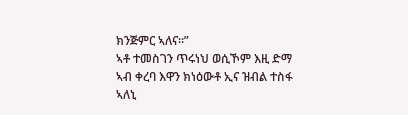ክንጅምር ኣለና።”
ኣቶ ተመስገን ጥሩነህ ወሲኾም እዚ ድማ ኣብ ቀረባ እዋን ክነዕውቶ ኢና ዝብል ተስፋ ኣለኒ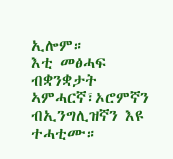ኢሎም።
እቲ መፅሓፍ ብቋንቋታት ኣምሓርኛ፣ኦሮምኛን ብኢንግሊዝኛን እዩ ተሓቲሙ።